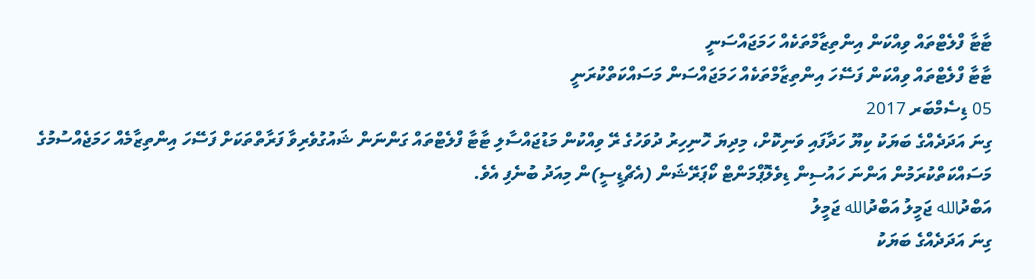ޓާޓާ ފްލެޓްތައް ވިއްކަން އިންތިޒާމްތަކެއް ހަމަޖައްސަނީ
ޓާޓާ ފްލެޓްތައް ވިއްކަން ފަސޭހަ އިންތިޒާމްތަކެއް ހަމަޖައްސަން މަސައްކަތްކުރަނީ
05 ޑިސެމްބަރ 2017
ގިނަ އަދަދެއްގެ ބަޔަކު ކިޔޫ ހަދާފައި ވަނިކޮށް، މިދިޔަ ހޮނިހިރު ދުވަހުގެ ރޭ ވިއްކުން މަޑުޖައްސާލި ޓާޓާ ފްލެޓްތައް ގަންނަން ޝައުގުވެރިވާ ފަރާތްތަކަށް ފަސޭހަ އިންތިޒާމެއް ހަމަޖެއްސުމުގެ މަސައްކަތްކުރަމުން އަންނަ ހައުސިން ޑިވެލޮޕްމަންޓް ކޯޕަރޭޝަން (އެޗްޑީސީ)ން މިއަދު ބުނެފި އެވެ.
އަބްދުالله ޖަމީލު އަބްދުالله ޖަމީލު
ގިނަ އަދަދެއްގެ ބަޔަކު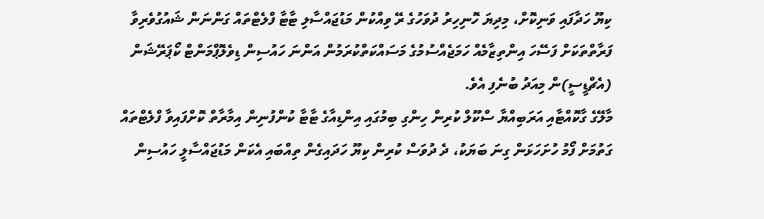ކިޔޫ ހަދާފައި ވަނިކޮށް، މިދިޔަ ހޮނިހިރު ދުވަހުގެ ރޭ ވިއްކުން މަޑުޖައްސާލި ޓާޓާ ފްލެޓްތައް ގަންނަން ޝައުގުވެރިވާ ފަރާތްތަކަށް ފަސޭހަ އިންތިޒާމެއް ހަމަޖެއްސުމުގެ މަސައްކަތްކުރަމުން އަންނަ ހައުސިން ޑިވެލޮޕްމަންޓް ކޯޕަރޭޝަން (އެޗްޑީސީ)ން މިއަދު ބުނެފި އެވެ.
މާލޭގެ ގާކޮއްޓާއި އަރަބިއްޔާ ސްކޫލް ކުރިން ހިންގި ބިމުގައި އިންޑިއާގެ ޓާޓާ ކުންފުނިން އިމާރާތް ކޮށްފައިވާ ފްލެޓްތައް ގަތުމަށް ފޯމު ހުށަހަޅަން ގިނަ ބަޔަކު، ދެ ދުވަސް ކުރިން ކިޔޫ ހަދައިގެން ތިއްބައި އެކަން މަޑުޖައްސާލީ ހައުސިން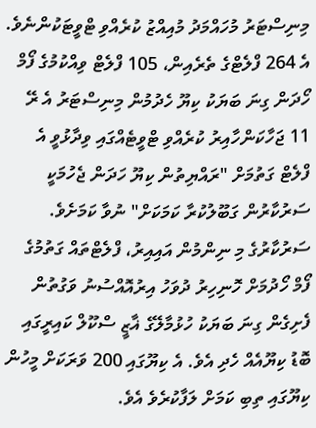މިނިސްޓަރު މުހައްމަދު މުއިއްޒު ކުރެއްވި ޓްވީޓަކުންނެވެ.
އެ 264 ފްލެޓްގެ ތެރެއިން، 105 ފްލެޓް ވިއްކުމުގެ ފޯމް ހޯދަން ގިނަ ބަޔަކު ކިޔޫ ހެދުމުން މިނިސްޓަރު އެ ރޭ 11 ޖަހާކަންހާއިރު ކުރެއްވި ޓްވީޓެއްގައި ވިދާޅުވީ އެ ފްލެޓް ގަތުމަށް "ރައްޔިތުން ކިޔޫ ހަދަން ޖެހުމަކީ ސަރުކާރުން ގަބޫލުކުރާ ކަމަކަށް" ނުވާ ކަމަށެވެ.
ސަރުކާރުގެ މި ނިންމުން އައިއިރު، ފްލެޓްތައް ގަތުމުގެ ފޯމް ހޯދުމަށް ހޮނިހިރު ދުވަހު އިރުއޮއްސުނު ވަގުތުން ފެށިގެން ގިނަ ބަޔަކު ހުޅުމާލޭގެ ޣާޒީ ސްކޫލް ކައިރީގައި ބޮޑު ކިޔޫއެއް ހެދި އެވެ. އެ ކިޔޫގައި 200 ވަރަކަށް މީހުން ކިޔޫގައި ތިބި ކަމަށް ލަފާކުރެވެ އެވެ.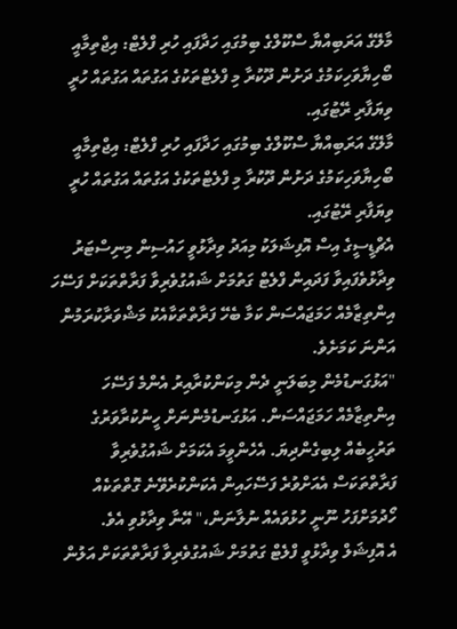މާލޭގެ އަރަބިއްޔާ ސްކޫލްގެ ބިމުގައި ހަދާފައި ހުރި ފްލެޓް: އިޖްތިމާއީ ބޯހިޔާވަހިކަމުގެ ދަށުން ދޫކުރާ މި ފްލެޓްތަކުގެ އަގުތައް އަގުތައް ހުރީ ވިޔަފާރި ރޭޓުގައި.
މާލޭގެ އަރަބިއްޔާ ސްކޫލްގެ ބިމުގައި ހަދާފައި ހުރި ފްލެޓް: އިޖްތިމާއީ ބޯހިޔާވަހިކަމުގެ ދަށުން ދޫކުރާ މި ފްލެޓްތަކުގެ އަގުތައް އަގުތައް ހުރީ ވިޔަފާރި ރޭޓުގައި.
އެޗްޑީސީގެ އިސް އޮފިޝަލަކު މިއަދު ވިދާޅުވީ ހައުސިން މިނިސްޓަރު ވިދާޅުވެފައިވާ ފަދައިން ފްލެޓް ގަތުމަށް ޝައުގުވެރިވާ ފަރާތްތަކަށް ފަސޭހަ އިންތިޒާމެއް ހަމަޖައްސަން ކަމާ ބެހޭ ފަރާތްތަކާއެކު މަޝްވަރާކުރަމުން އަންނަ ކަމަށެވެ.
"އަޅުގަނޑުމެން މިބަލަނީ ދެން މިކަންކުރާއިރު އެންމެ ފަސޭހަ އިންތިޒާމެއް ހަމަޖައްސަން. އަޅުގަނޑުމެންނަށް ހީނުކުރާވަރުގެ ތަރުހީބެއް ލިބިގެންދިޔަ. އެހެންވީމަ އެކަމަށް ޝައުގުވެރިވާ ފަރާތްތަކަސް އެއަށްވުރެ ފަސޭހައިން އެކަންކުރެވޭނެ ގޮތްތަކެއް ހޯދުމަށްފަހު ނޫނީ ހުޅުވައެއް ނުލާނަން،" އޭނާ ވިދާޅުވި އެވެ.
އެ އޮފިޝަލް ވިދާޅުވީ ފްލެޓް ގަތުމަށް ޝައުގުވެރިވާ ފަރާތްތަކަށް އަލުން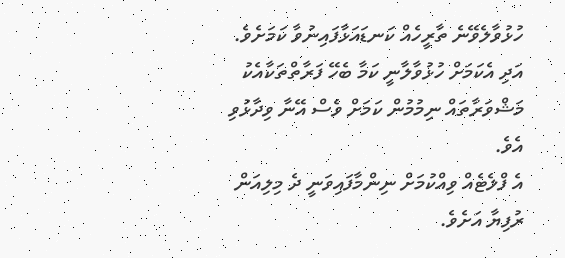ހުޅުވާލެވޭނެ ތާރީހެއް ކަނޑައަޅާފައިނުވާ ކަމަށެވެ. އަދި އެކަމަށް ހުޅުވާލާނީ ކަމާ ބެހޭ ފަރާތްތަކާއެކު މަޝްވަރާތައް ނިމުމުން ކަމަށް ވެސް އޭނާ ވިދާޅުވި އެވެ.
އެ ފްލެޓެއް ވިއްކުމަށް ނިންމާފައިވަނީ ދެ މިލިއަން ރުފިޔާ އަށެވެ.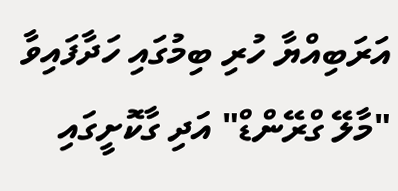އަރަބިއްޔާ ހުރި ބިމުގައި ހަދާފައިވާ "މާލޭ ގްރޭންޑް" އަދި ގާކޮށީގައި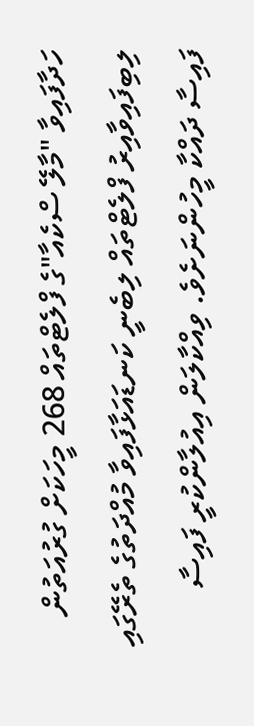ހަދާފައިވާ "މާލޭ ސްކެއާ"ގެ ފްލެޓްތައް 268 މީހަކަށް ގުރުއަތުން ލިބިފައިވާއިރު ފްލެޓްތައް ލިބެނީ ކަނޑައަޅާފައިވާ މުއްދަތުގެ ތެރޭގައި ފައިސާ ދައްކާ މީހުންނަށެވެ. ވިއްކާލަން އިއުލާންކުރީ ފައިސާ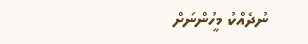ނުދެއްކު މީހުންނަށް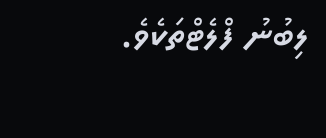ލިބުނު ފްލެޓްތަކެވެ.